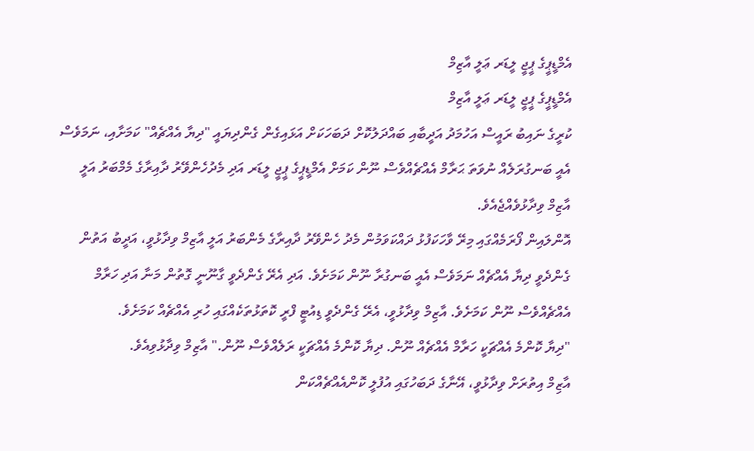އެމްޑީޕީގެ ޕީޖީ ލީޑަރ ޢަލީ އާޒިމް
އެމްޑީޕީގެ ޕީޖީ ލީޑަރ ޢަލީ އާޒިމް
ކުރީގެ ނައިބު ރައީސް އަހުމަދު އަދީބާއި ބައްދަލުކޮށް ދަބަހަކަށް އަޅައިގެން ގެންދިޔައީ "ދިޔާ އެއްޗެއް" ކަމަށާއި، ނަމަވެސް އެއީ ބަނގުރަލެއް ނުވަތަ ޙަރާމް އެއްޗެއްވެސް ނޫން ކަމަށް އެމްޑީޕީގެ ޕީޖީ ލީޑަރ އަދި މެދުހެންވޭރު ދާއިރާގެ މެމްބަރު އަލީ އާޒިމް ވިދާޅުވެއްޖެއެވެ.
އޮންލައިން ފޯރަމެއްގައި މިރޭ ވާހަކަފުޅު ދައްކަވަމުން މެދު ހެންވޭރު ދާއިރާގެ މެންބަރު އަލީ އާޒިމް ވިދާޅުވީ، އަދީބު އަތުން ގެންދެވީ ދިޔާ އެއްޗެއް ނަމަވެސް އެއީ ބަނގުރާ ނޫން ކަމަށެވެ. އަދި އެރޭ ގެންދެވީ ގާނޫނީ ގޮތުން މަނާ އަދި ހަރާމް އެއްޗެއްވެސް ނޫން ކަމަށެވެ. އާޒިމް ވިދާޅުވީ، އެރޭ ގެންދެވީ ޑިއުޓީ ފްރީ ކޮތަޅުތަކެއްގައި ހުރި އެއްޗެއް ކަމަށެވެ.
"ދިޔާ ކޮންމެ އެއްޗަކީ ހަރާމް އެއްޗެއް ނޫން. ދިޔާ ކޮންމެ އެއްޗަކީ ރަލެއްވެސް ނޫން." އާޒިމް ވިދާޅުވިއެވެ.
އާޒިމް އިތުރަށް ވިދާޅުވީ، އޭނާގެ ދަބަހުގައި އުފުލީ ކޮންއެއްޗެއްކަން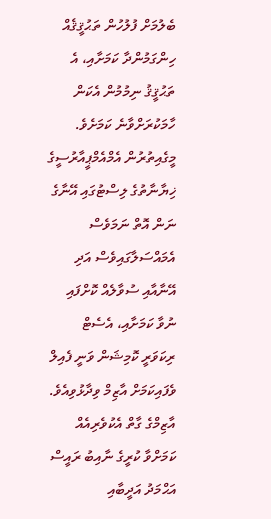ބެލުމަށް ފުލުހުން ތަޙުޤީޤެއް ހިންގަމުންދާ ކަމަށާއި، އެ ތަޙުޤީޤު ނިމުމުން އެކަން ހާމަކުރަށްވާނެ ކަމަށެވެ. މީގެއިތުރުން އެމްއެމްޕީއާރުސީގެ ޚިޔާނާތުގެ ލިސްޓުގައި އޭނާގެ ނަން އޮތް ނަމަވެސް އެމައްސަލާގައިވެސް އަދި އޭނާއާއި ސުވާލެއް ކޮށްފައި ނުވާ ކަމަށާއި، އެސެޓް ރިކަވަރީ ކޮމިޝަން ވަނީ ފެއިލް ވެފައިކަމަށް އާޒިމް ވިދާޅުވިއެވެ.
އާޒިމްގެ ގާތް އެކުވެރިއެއް ކަމަށްވާ ކުރީގެ ނާއިބު ރައީސް އަޙްމަދު އަދީބާއި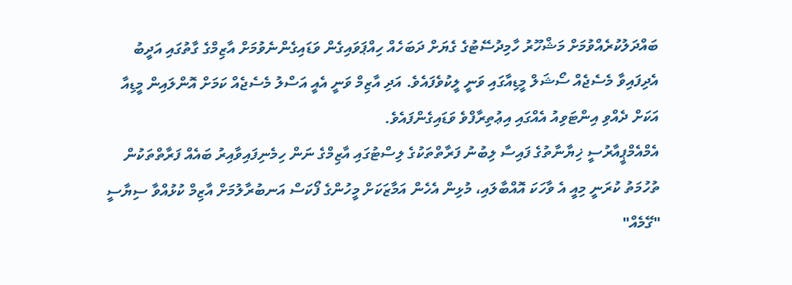ބައްދަލުކުރެއްވުމަށް މަޝްހޫރު ހާމިދުސޭޓުގެ ގެޔަށް ދަބަހެއް ހިއްޕަވައިގެން ވަޑައިގެންނެވުމަށް އާޒިމްގެ ގާތުގައި އަދީބު އެދިފައިވާ މެސެޖެއް ސޯޝަލް މީޑިއާގައި ވަނީ ލީކުވެފައެވެ. އަދި އާޒިމް ވަނީ އެއީ އަސްލު މެސެޖެއް ކަމަށް އޮންލައިން މީޑިއާ އަކަށް ދެއްވި އިންޓަވިއު އެއްގައި އިޢުތިރާފްވެ ވަޑައިގެންފައެވެ.
އެމްއެމްޕީއާރުސީ ޚިޔާނާތުގެ ފައިސާ ލިބުނު ފަރާތްތަކުގެ ލިސްޓުގައި އާޒިމްގެ ނަން ހިމެނިފައިވާއިރު ބައެއް ފަރާތްތަކުން ތުހުމަތު ކުރަނީ މިއީ އެ ވާހަކަ އޮއްބާލައި، މުޅިން އެހެން އަމާޒަކަށް މީހުންގެ ފޯކަސް އަނބުރާލުމަށް އާޒިމް ކުޅުއްވާ ސިޔާސީ "ގޭމެއް"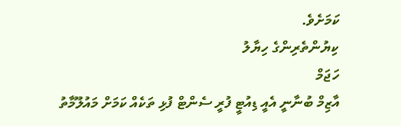ކަމަށެވެ.
ކިޔުންތެރިންގެ ހިޔާލު
ހަޖަމް
އާޒިމް ބުނާނީ އެއީ ޑިއުޓީ ފުރީ ސެންޓް ފުޅި ތަކެއް ކަމަށް މައުލޫމާތު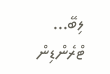ލިބޭ...
ޓްރެންޑިން